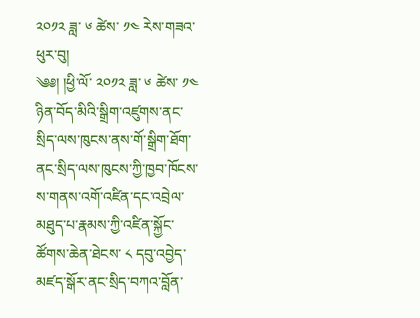༢༠༡༢ ཟླ་ ༦ ཚེས་ ༡༤ རེས་གཟའ་ཕུར་བུ།
༄༅། །ཕྱི་ལོ་ ༢༠༡༢ ཟླ་ ༦ ཚེས་ ༡༤ ཉིན་བོད་མིའི་སྒྲིག་འཛུགས་ནང་སྲིད་ལས་ཁུངས་ནས་གོ་སྒྲིག་ཐོག་ནང་སྲིད་ལས་ཁུངས་ཀྱི་ཁྱབ་ཁོངས་ས་གནས་འགོ་འཛིན་དང་འབྲེལ་མཐུད་པ་རྣམས་ཀྱི་འཛིན་སྐྱོང་ཚོགས་ཆེན་ཐེངས་ ༨ དབུ་འབྱེད་མཛད་སྒོར་ནང་སྲིད་བཀའ་བློན་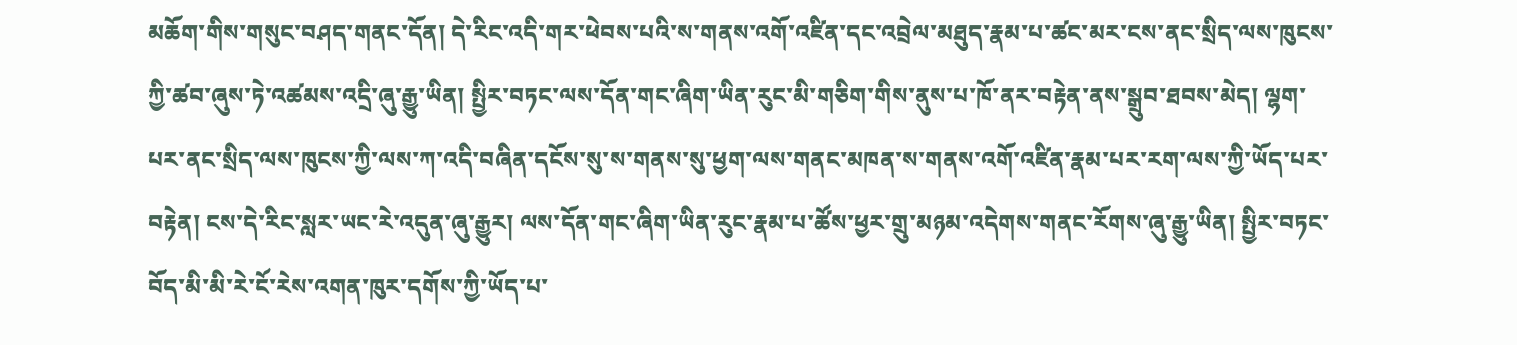མཆོག་གིས་གསུང་བཤད་གནང་དོན། དེ་རིང་འདི་གར་ཕེབས་པའི་ས་གནས་འགོ་འཛིན་དང་འབྲེལ་མཐུད་རྣམ་པ་ཚང་མར་ངས་ནང་སྲིད་ལས་ཁུངས་ཀྱི་ཚབ་ཞུས་ཏེ་འཚམས་འདྲི་ཞུ་རྒྱུ་ཡིན། སྤྱིར་བཏང་ལས་དོན་གང་ཞིག་ཡིན་རུང་མི་གཅིག་གིས་ནུས་པ་ཁོ་ནར་བརྟེན་ནས་སྒྲུབ་ཐབས་མེད། ལྷག་པར་ནང་སྲིད་ལས་ཁུངས་ཀྱི་ལས་ཀ་འདི་བཞིན་དངོས་སུ་ས་གནས་སུ་ཕྱག་ལས་གནང་མཁན་ས་གནས་འགོ་འཛིན་རྣམ་པར་རག་ལས་ཀྱི་ཡོད་པར་བརྟེན། ངས་དེ་རིང་སླར་ཡང་རེ་འདུན་ཞུ་རྒྱུར། ལས་དོན་གང་ཞིག་ཡིན་རུང་རྣམ་པ་ཚོས་ཕྱར་གྲུ་མཉམ་འདེགས་གནང་རོགས་ཞུ་རྒྱུ་ཡིན། སྤྱིར་བཏང་བོད་མི་མི་རེ་ངོ་རེས་འགན་ཁུར་དགོས་ཀྱི་ཡོད་པ་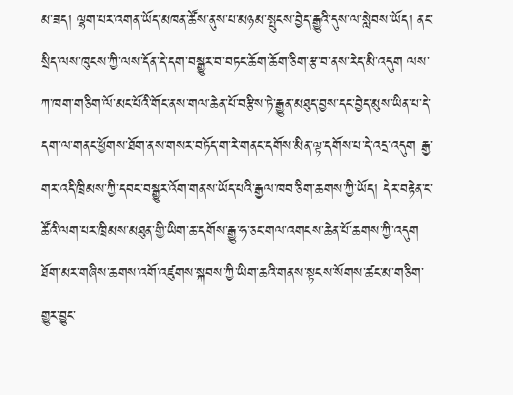མ་ཟད། ལྷག་པར་འགན་ཡོད་མཁན་ཚོས་ནུས་པ་མཉམ་སྤུངས་བྱེད་རྒྱུའི་དུས་ལ་སླེབས་ཡོད། ནང་སྲིད་ལས་ཁུངས་ཀྱི་ལས་དོན་དེ་དག་བསྒྱུར་བ་བཏང་ཆོག་ཆོག་ཅིག་རྩ་བ་ནས་རེད་མི་འདུག ལས་ཀ་ཁག་གཅིག་ལོ་མང་པོའི་གོང་ནས་གལ་ཆེན་པོ་བརྩིས་ཏེ་རྒྱུན་མཐུད་བྱས་དང་བྱེད་མུས་ཡིན་པ་དེ་དག་ལ་གནང་ཕྱོགས་ཐོག་ནས་གསར་བཏོད་ག་རེ་གནང་དགོས་མིན་ལྟ་དགོས་པ་དེ་འདྲ་འདུག རྒྱ་གར་འདི་ཁྲིམས་ཀྱི་དབང་བསྒྱུར་འོག་གནས་ཡོད་པའི་རྒྱལ་ཁབ་ཅིག་ཆགས་ཀྱི་ཡོད། དེར་བརྟེན་ང་ཚོའི་ལག་པར་ཁྲིམས་མཐུན་གྱི་ཡིག་ཆ་དགོས་རྒྱུ་ཧ་ཅང་གལ་འགངས་ཆེན་པོ་ཆགས་ཀྱི་འདུག ཐོག་མར་གཞིས་ཆགས་འགོ་འཛུགས་སྐབས་ཀྱི་ཡིག་ཆའི་གནས་སྟངས་སོགས་ཚང་མ་གཅིག་གྱུར་བྱུང་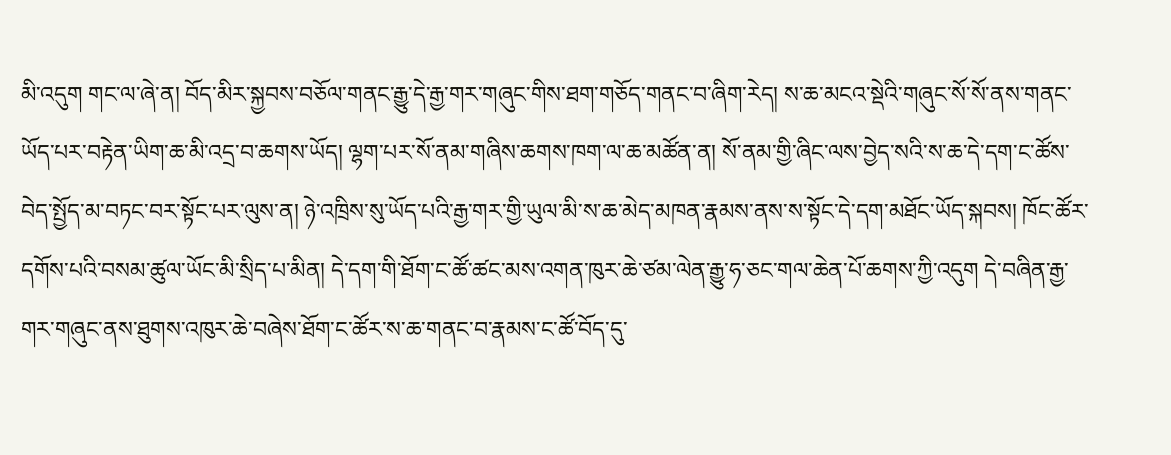མི་འདུག གང་ལ་ཞེ་ན། བོད་མིར་སྐྱབས་བཅོལ་གནང་རྒྱུ་དེ་རྒྱ་གར་གཞུང་གིས་ཐག་གཅོད་གནང་བ་ཞིག་རེད། ས་ཆ་མངའ་སྡེའི་གཞུང་སོ་སོ་ནས་གནང་ཡོད་པར་བརྟེན་ཡིག་ཆ་མི་འདྲ་བ་ཆགས་ཡོད། ལྷག་པར་སོ་ནམ་གཞིས་ཆགས་ཁག་ལ་ཆ་མཚོན་ན། སོ་ནམ་གྱི་ཞིང་ལས་བྱེད་སའི་ས་ཆ་དེ་དག་ང་ཚོས་བེད་སྤྱོད་མ་བཏང་བར་སྟོང་པར་ལུས་ན། ཉེ་འཁྲིས་སུ་ཡོད་པའི་རྒྱ་གར་གྱི་ཡུལ་མི་ས་ཆ་མེད་མཁན་རྣམས་ནས་ས་སྟོང་དེ་དག་མཐོང་ཡོད་སྐབས། ཁོང་ཚོར་དགོས་པའི་བསམ་ཚུལ་ཡོང་མི་སྲིད་པ་མིན། དེ་དག་གི་ཐོག་ང་ཚོ་ཚང་མས་འགན་ཁུར་ཆེ་ཙམ་ལེན་རྒྱུ་ཧ་ཅང་གལ་ཆེན་པོ་ཆགས་ཀྱི་འདུག དེ་བཞིན་རྒྱ་གར་གཞུང་ནས་ཐུགས་འཁུར་ཆེ་བཞེས་ཐོག་ང་ཚོར་ས་ཆ་གནང་བ་རྣམས་ང་ཚོ་བོད་དུ་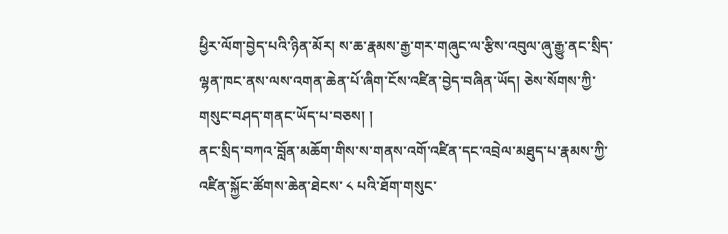ཕྱིར་ལོག་བྱེད་པའི་ཉིན་མོར། ས་ཆ་རྣམས་རྒྱ་གར་གཞུང་ལ་རྩིས་འབུལ་ཞུ་རྒྱུ་ནང་སྲིད་ལྷན་ཁང་ནས་ལས་འགན་ཆེན་པོ་ཞིག་ངོས་འཛིན་བྱེད་བཞིན་ཡོད། ཅེས་སོགས་ཀྱི་གསུང་བཤད་གནང་ཡོད་པ་བཅས། །
ནང་སྲིད་བཀའ་བློན་མཆོག་གིས་ས་གནས་འགོ་འཛིན་དང་འབྲེལ་མཐུད་པ་རྣམས་ཀྱི་འཛིན་སྐྱོང་ཚོགས་ཆེན་ཐེངས་ ༨ པའི་ཐོག་གསུང་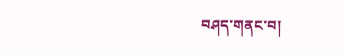བཤད་གནང་བ།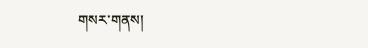གསར་གནས།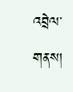འབྲེལ་གནས།